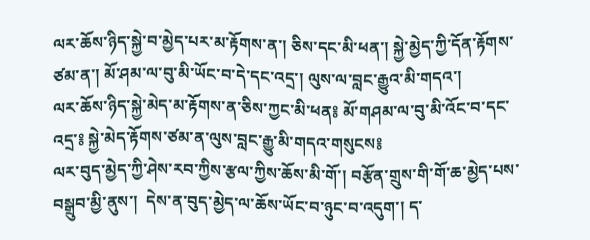ལར་ཆོས་ཉིད་སྐྱེ་བ་མྱེད་པར་མ་རྟོགས་ན་། ཅིས་དང་མི་ཕན་། སྐྱེ་མྱེད་ཀྱི་དོན་རྟོགས་ཙམ་ན་། མོ་ཤམ་ལ་བུ་མི་ཡོང་བ་དེ་དང་འདྲ་། ལུས་ལ་བླང་རྒྱུའ་མི་གདའ་།
ལར་ཆོས་ཉིད་སྐྱེ་མེད་མ་རྟོགས་ན་ཅིས་ཀྱང་མི་ཕན༔ མོ་གཤམ་ལ་བུ་མི་འོང་བ་དང་འདྲ་༔ སྐྱེ་མེད་རྟོགས་ཙམ་ན་ལུས་བླང་རྒྱུ་མི་གདའ་གསུངས༔
ལར་བུད་མྱེད་ཀྱི་ཤེས་རབ་ཀྱིས་རྩལ་ཀྱིས་ཆོས་མི་གོ་། བརྩོན་གྲུས་གི་གོ་ཆ་མྱེད་པས་བསྒྲུབ་མྱི་ནུས་།  དེས་ན་བུད་མྱེད་ལ་ཆོས་ཡོང་བ་ཉུང་བ་འདུག་། ད་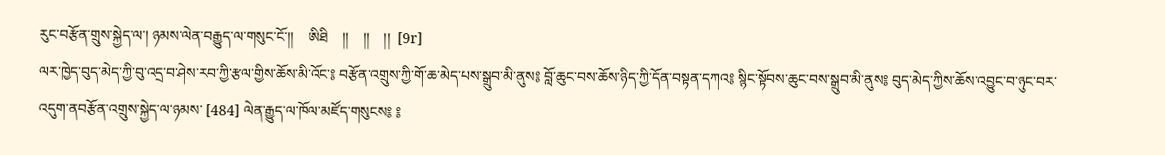རུང་བརྩོན་གྲུས་སྐྱེད་ལ་། ཉམས་ལེན་བརྒྱུད་ལ་གསུང་ངོ་།།    ཨིཐི    །།    །།    །།  [9r]
ལར་ཁྱེད་བུད་མེད་ཀྱི་བུ་འདྲ་བ་ཤེས་རབ་ཀྱི་རྩལ་གྱིས་ཆོས་མི་འོང་༔ བརྩོན་འགྲུས་ཀྱི་གོ་ཆ་མེད་པས་སྒྲུབ་མི་ནུས༔ བློ་ཆུང་བས་ཆོས་ཉིད་ཀྱི་དོན་བསྟན་དཀའ༔ སྙིང་སྟོབས་ཆུང་བས་སྒྲུབ་མི་ནུས༔ བུད་མེད་ཀྱིས་ཆོས་འབྱུང་བ་ཉུང་བར་འདུག་ནབརྩོན་འགྲུས་སྐྱེད་ལ་ཉམས་ [484] ལེན་རྒྱུད་ལ་ཁོལ་མཛོད་གསུངས༔ ༔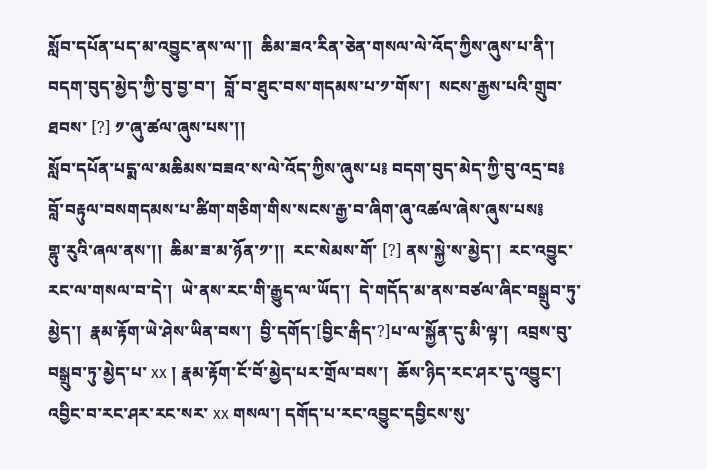སློབ་དཔོན་པད་མ་འབྱུང་ནས་ལ་།།  ཆིམ་ཟའ་རིན་ཅེན་གསལ་ལེ་འོད་ཀྱིས་ཞུས་པ་ནི་།  བདག་བུད་མྱེད་ཀྱི་བུ་བྱ་བ་།  བློ་བ་ཐུང་བས་གདམས་པ་༡་གོས་།  སངས་རྒྱས་པའི་གྲུབ་ཐབས་ [?] ༡་ཞུ་ཚལ་ཞུས་པས་།།
སློབ་དཔོན་པདྨ་ལ་མཆིམས་བཟའ་ས་ལེ་འོད་ཀྱིས་ཞུས་པ༔ བདག་བུད་མེད་ཀྱི་བུ་འདྲ་བ༔ བློ་བརྟུལ་བསགདམས་པ་ཚིག་གཅིག་གིས་སངས་རྒྱ་བ་ཞིག་ཞུ་འཚལ་ཞེས་ཞུས་པས༔
གྷུ་རུའི་ཞལ་ནས་།།  ཆིམ་ཟ་མ་ཉོན་༡་།།  རང་སེམས་གོ་ [?] ནས་སྐྱེ་ས་མྱེད་།  རང་འབྱུང་རང་ལ་གསལ་བ་དེ་།  ཡེ་ནས་རང་གི་རྒྱུད་ལ་ཡོད་།  དེ་གདོད་མ་ནས་བཙལ་ཞིང་བསྒྲུབ་ཏུ་མྱེད་།  རྣམ་རྟོག་ཡེ་ཤེས་ཡིན་བས་།  བྱི་དགོད་[བྱིང་རྒིད་?]པ་ལ་སྐྱོན་དུ་མི་ལྟ་།  འབྲས་བུ་བསྒྲུབ་ཏུ་མྱེད་པ་ xx ། རྣམ་རྟོག་ངོ་བོ་མྱེད་པར་གྲོལ་བས་།  ཆོས་ཉིད་རང་ཤར་དུ་འབྱུང་།  འབྱིང་བ་རང་ཤར་རང་སར་ xx གསལ་། དགོད་པ་རང་འབྱུང་དབྱིངས་སུ་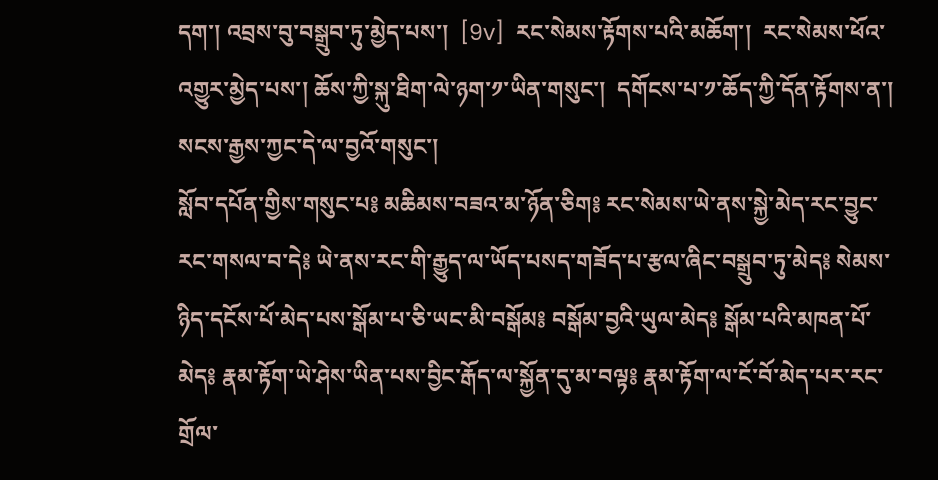དག་། འབྲས་བུ་བསྒྲུབ་ཏུ་མྱེད་པས་།  [9v]  རང་སེམས་རྟོགས་པའི་མཆོག་།  རང་སེམས་ཕོའ་འགྱུར་མྱེད་པས་། ཆོས་ཀྱི་སྐུ་ཐིག་ལེ་ཉག་༡་ཡིན་གསུང་།  དགོངས་པ་༡་ཆོད་ཀྱི་དོན་རྟོགས་ན་། སངས་རྒྱས་ཀྱང་དེ་ལ་བྱའོ་གསུང་།
སློབ་དཔོན་གྱིས་གསུང་པ༔ མཆིམས་བཟའ་མ་ཉོན་ཅིག༔ རང་སེམས་ཡེ་ནས་སྐྱེ་མེད་རང་བྱུང་རང་གསལ་བ་དེ༔ ཡེ་ནས་རང་གི་རྒྱུད་ལ་ཡོད་པསད་གཟོད་པ་རྩལ་ཞིང་བསྒྲུབ་ཏུ་མེད༔ སེམས་ཉིད་དངོས་པོ་མེད་པས་སྒོམ་པ་ཅི་ཡང་མི་བསྒོམ༔ བསྒོམ་བྱའི་ཡུལ་མེད༔ སྒོམ་པའི་མཁན་པོ་མེད༔ རྣམ་རྟོག་ཡེ་ཤེས་ཡིན་པས་བྱིང་རྒོད་ལ་སྐྱོན་དུ་མ་བལྟ༔ རྣམ་རྟོག་ལ་ངོ་བོ་མེད་པར་རང་གྲོལ་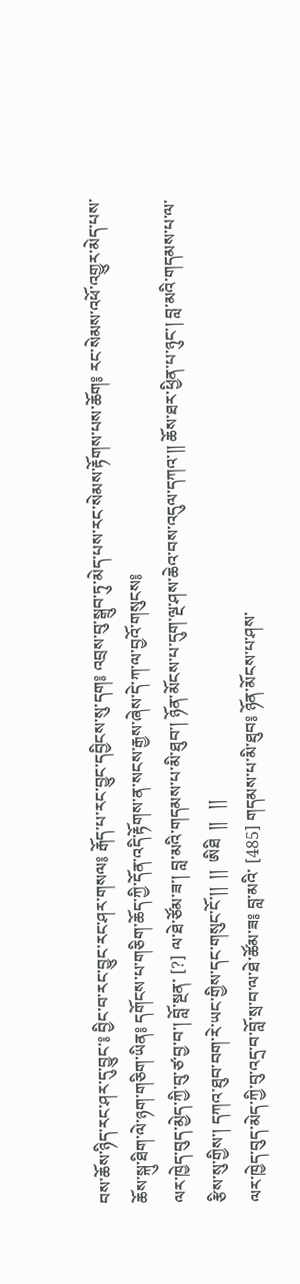བས་ཆོས་ཉིད་རང་ཤར་དུ་བྱུང་༔ བྱིང་བ་རང་བྱུང་རང་ཤར་གསལ༔ རྒོད་པ་རང་བྱུང་དབྱིངས་སུ་དག༔ འབྲས་བུ་སྒྲུབ་ཏུ་མེད་པས་རང་སེམས་རྟོགས་པས་ཆོག༔ རང་སེམས་འཕོ་འགྱུར་མེད་པས་ཆོས་སྐུ་ཐིག་ལེ་ཉག་གཅིག་ཡིན༔ དགོངས་པ་གཅིག་ཆོད་ཀྱི་དོན་འདི་རྟོགས་ན་སངས་རྒྱས་ཞེས་དེ་ཀ་ལ་བྱའོ་གསུངས༔
ལར་ཁྱེད་བུད་མྱེད་ཀྱི་བུ་ཙ་བྱ་བ་། བློ་སྔན་ [?] ལ་ཐེ་ཙོམ་ཟ་། བླ་མའི་གདམས་པ་མི་ཐུབ་། ཉོན་མོངས་པ་དུག་ལྔ་ཤས་ཆེའ་བས་འདུལ་དཀའ་།། ཆོས་ཐར་ཕྱིན་པ་ཉུང་། བླ་མའི་གདམས་པ་ལ་རྩིས་སུ་གྱིས་། དཀའ་ཐུབ་བག་རེ་ཡང་གྱིས་དང་གསུང་ངོ་།།  །།  ཨིཐི  །།   །།
ལར་ཁྱེད་བུད་མེད་ཀྱི་བུ་འདྲ་བ་བློ་སྲ་བ་ལ་ཐེ་ཚོམ་ཟ༔ བླ་མའི་ [485] གདམས་པ་མི་ཐུབ༔ ཉོན་མོངས་པ་ཤས་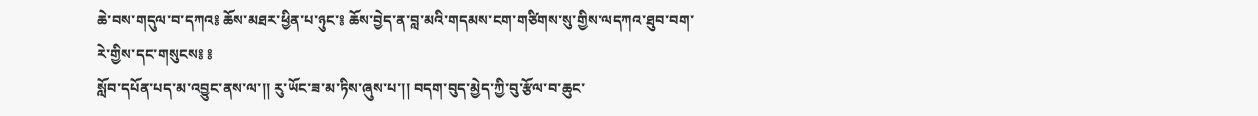ཆེ་བས་གདུལ་བ་དཀའ༔ ཆོས་མཐར་ཕྱིན་པ་ཉུང་༔ ཆོས་བྱེད་ན་བླ་མའི་གདམས་ངག་གཙིགས་སུ་གྱིས་ལདཀའ་ཐུབ་བག་རེ་གྱིས་དང་གསུངས༔ ༔
སློབ་དཔོན་པད་མ་འབྱུང་ནས་ལ་།། རུ་ཡོང་ཟ་མ་ཏིས་ཞུས་པ་།། བདག་བུད་མྱེད་ཀྱི་བུ་རྩོལ་བ་ཆུང་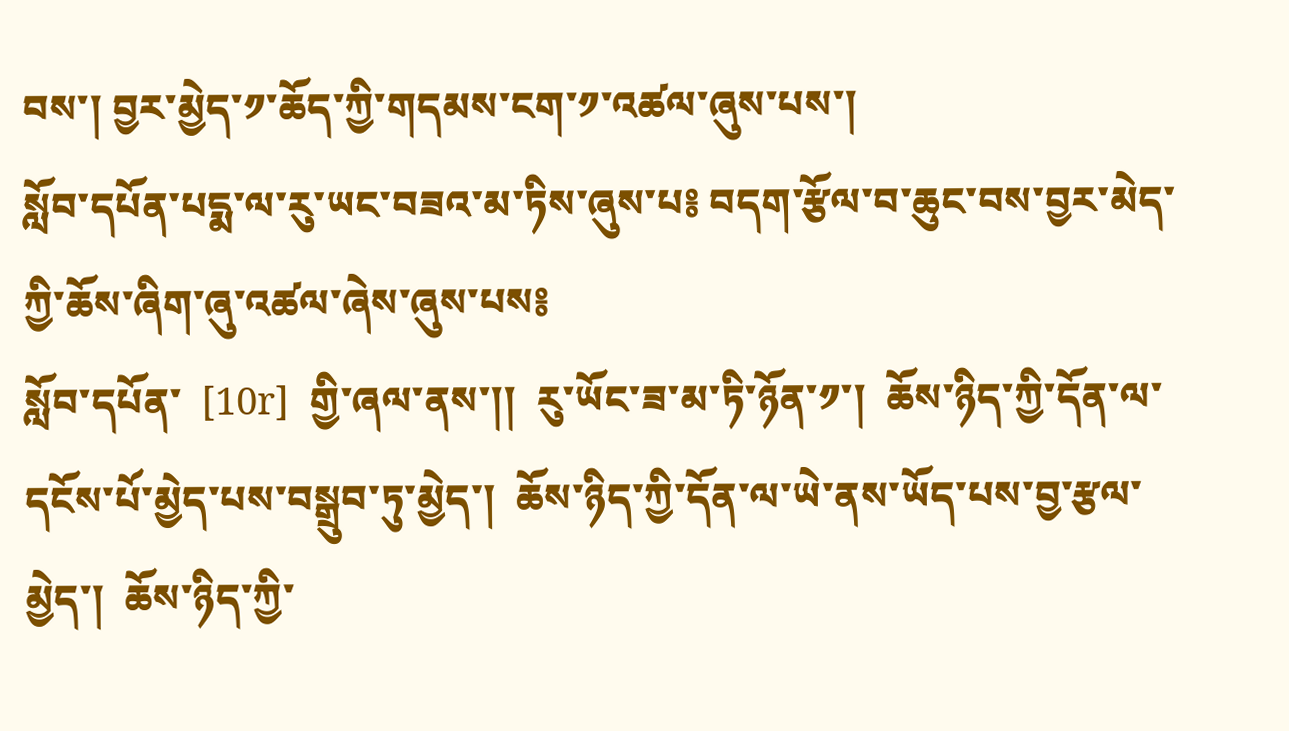བས་། བྱར་མྱེད་༡་ཆོད་ཀྱི་གདམས་ངག་༡་འཚལ་ཞུས་པས་།
སློབ་དཔོན་པདྨ་ལ་རུ་ཡང་བཟའ་མ་ཏིས་ཞུས་པ༔ བདག་རྩོལ་བ་ཆུང་བས་བྱར་མེད་ཀྱི་ཆོས་ཞིག་ཞུ་འཚལ་ཞེས་ཞུས་པས༔
སློབ་དཔོན་  [10r]  གྱི་ཞལ་ནས་།།  རུ་ཡོང་ཟ་མ་ཏི་ཉོན་༡་།  ཆོས་ཉིད་ཀྱི་དོན་ལ་དངོས་པོ་མྱེད་པས་བསྒྲུབ་ཏུ་མྱེད་།  ཆོས་ཉིད་ཀྱི་དོན་ལ་ཡེ་ནས་ཡོད་པས་བྱ་རྩལ་མྱེད་།  ཆོས་ཉིད་ཀྱི་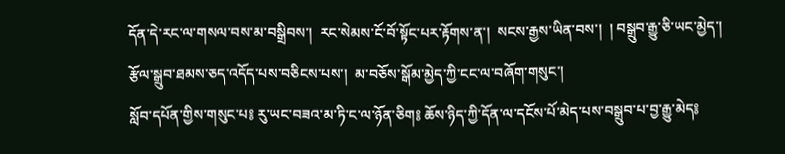དོན་དེ་རང་ལ་གསལ་བས་མ་བསྒྲིབས་།  རང་སེམས་ངོ་བོ་སྟོང་པར་རྟོགས་ན་།  སངས་རྒྱས་ཡིན་བས་།  ། བསྒྲུབ་རྒྱུ་ཅི་ཡང་མྱེད་།  རྩོལ་སྒྲུབ་ཐམས་ཅད་འདོད་པས་བཅིངས་པས་།  མ་བཅོས་སྒོམ་མྱེད་ཀྱི་ངང་ལ་བཞོག་གསུང་།
སློབ་དཔོན་གྱིས་གསུང་པ༔ རུ་ཡང་བཟའ་མ་ཏི་ང་ལ་ཉོན་ཅིག༔ ཆོས་ཉིད་ཀྱི་དོན་ལ་དངོས་པོ་མེད་པས་བསྒྲུབ་པ་བྱ་རྒྱུ་མེད༔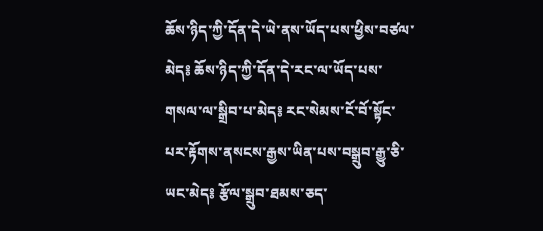ཆོས་ཉིད་ཀྱི་དོན་དེ་ཡེ་ནས་ཡོད་པས་ཕྱིས་བཙལ་མེད༔ ཆོས་ཉིད་ཀྱི་དོན་དེ་རང་ལ་ཡོད་པས་གསལ་ལ་སྒྲིབ་པ་མེད༔ རང་སེམས་ངོ་བོ་སྟོང་པར་རྟོགས་ནསངས་རྒྱས་ཡིན་པས་བསྒྲུབ་རྒྱུ་ཅི་ཡང་མེད༔ རྩོལ་སྒྲུབ་ཐམས་ཅད་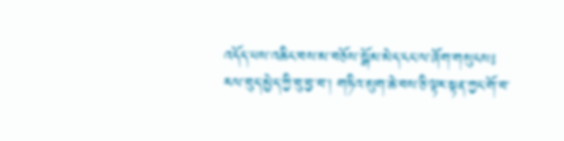འདོད་པས་འཆིང་བས་མ་བཅོས་སྒོམ་མེད་ངང་ལ་ཞོག་གསུངས༔
རལ་བུད་མྱེད་ཀྱི་བུ་བྱ་བ་། གཏིའ་མུག་ཆེ་བས་ཅི་ལྟར་སྟན་ཀྱང་གོ་བ་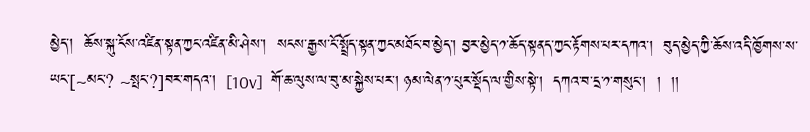མྱེད་།  ཆོས་སྐུ་ངོས་འཛིན་སྟན་ཀྱང་འཛིན་མི་ཤེས་།  སངས་རྒྱས་ངོ་སྤྲོད་སྟན་ཀྱང་མཐོང་བ་མྱེད་། བྱར་མྱེད་༡་ཆོད་སྟནད་ཀྱང་རྟོགས་པར་དཀའ་།  བུད་མྱེད་ཀྱི་ཆོས་འདི་ཁྱོགས་ས་ཡང་[~མང་? ~སྤང་?]བར་གདའ་།  [10v]  གོ་ཆ་ལུས་ལ་བུ་མ་སྐྱེས་པར་། ཉམ་ལེན་༡་པུར་སྡོད་ལ་གྱིས་སྟེ་།  དཀའ་བ་དྲ་༡་གསུང་།  །  །།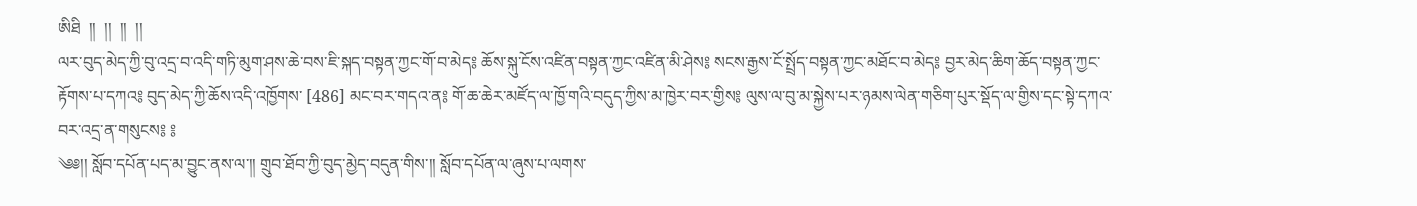ཨིཐི  །།  །།  །།  །།
ལར་བུད་མེད་ཀྱི་བུ་འདྲ་བ་འདི་གཏི་མུག་ཤས་ཆེ་བས་ཇི་སྐད་བསྟན་ཀྱང་གོ་བ་མེད༔ ཆོས་སྐུ་ངོས་འཛིན་བསྟན་ཀྱང་འཛིན་མི་ཤེས༔ སངས་རྒྱས་ངོ་སྤྲོད་བསྟན་ཀྱང་མཐོང་བ་མེད༔ བྱར་མེད་ཆིག་ཆོད་བསྟན་ཀྱང་རྟོགས་པ་དཀའ༔ བུད་མེད་ཀྱི་ཆོས་འདི་འཁྱོགས་ [486] མང་བར་གདའ་ན༔ གོ་ཆ་ཆེར་མཛོད་ལ་ཁྱོ་གའི་བདུད་ཀྱིས་མ་ཁྱེར་བར་གྱིས༔ ལུས་ལ་བུ་མ་སྐྱེས་པར་ཉམས་ལེན་གཅིག་པུར་སྡོད་ལ་གྱིས་དང་སྟེ་དཀའ་བར་འདྲ་ན་གསུངས༔ ༔
༄༅།། སློབ་དཔོན་པད་མ་བྱུང་ནས་ལ་།། གྲུབ་ཐོབ་ཀྱི་བུད་མྱེད་བདུན་གིས་།། སློབ་དཔོན་ལ་ཞུས་པ་ལགས་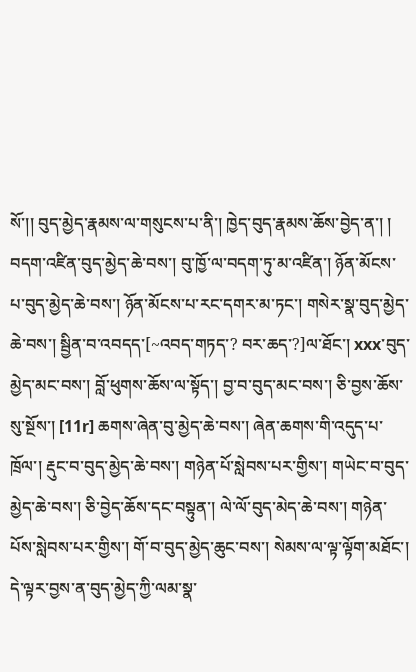སོ་།། བུད་མྱེད་རྣམས་ལ་གསུངས་པ་ནི་། ཁྱེད་བུད་རྣམས་ཆོས་བྱེད་ན་། ། བདག་འཛིན་བུད་མྱེད་ཆེ་བས་། བུ་ཁྱོ་ལ་བདག་ཏུ་མ་འཛིན་། ཉོན་མོངས་པ་བུད་མྱེད་ཆེ་བས་། ཉོན་མོངས་པ་རང་དགར་མ་ཏང་། གསེར་སྣ་བུད་མྱེད་ཆེ་བས་། སྦྱིན་བ་འབདད་[~འབད་གཏད་? བར་ཆད་?]ལ་ཐོང་། xxx་བུད་མྱེད་མང་བས་། བློ་ཕུགས་ཆོས་ལ་སྟོད་། བྱ་བ་བུད་མང་བས་། ཅི་བྱས་ཆོས་སུ་སྔོས་། [11r] ཆགས་ཞེན་བུ་མྱེད་ཆེ་བས་། ཞེན་ཆགས་གི་འདུད་པ་ཁྲོལ་། རྡུང་བ་བུད་མྱེད་ཆེ་བས་། གཉེན་པོ་སླེབས་པར་གྱིས་། གཡེང་བ་བུད་མྱེད་ཆེ་བས་། ཅི་བྱེད་ཆོས་དང་བསྟུན་། ལེ་ལོ་བུད་མེད་ཆེ་བས་། གཉེན་པོས་སླེབས་པར་གྱིས་། གོ་བ་བུད་མྱེད་ཆུང་བས་། སེམས་ལ་ལྟ་ལྟོག་མཐོང་། དེ་ལྟར་བྱས་ན་བུད་མྱེད་ཀྱི་ལམ་སྣ་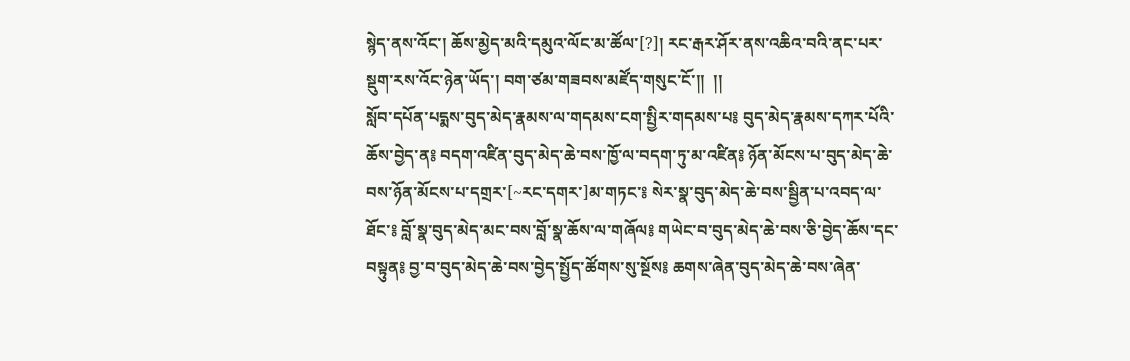སྙེད་ནས་འོང་། ཆོས་མྱེད་མའི་དམུའ་ལོང་མ་ཚོལ་[?]། རང་རྒར་ཤོར་ནས་འཆིའ་བའི་ནང་པར་སྡུག་རས་འོང་ཉེན་ཡོད་། བག་ཙམ་གཟབས་མཛོད་གསུང་ངོ་།།  །།
སློབ་དཔོན་པདྨས་བུད་མེད་རྣམས་ལ་གདམས་ངག་སྤྱིར་གདམས་པ༔ བུད་མེད་རྣམས་དཀར་པོའི་ཆོས་བྱེད་ན༔ བདག་འཛིན་བུད་མེད་ཆེ་བས་ཁྱོ་ལ་བདག་ཏུ་མ་འཛིན༔ ཉོན་མོངས་པ་བུད་མེད་ཆེ་བས་ཉོན་མོངས་པ་དགྲར་[~རང་དགར་]མ་གཏང་༔ སེར་སྣ་བུད་མེད་ཆེ་བས་སྦྱིན་པ་འབད་ལ་ཐོང་༔ བློ་སྣ་བུད་མེད་མང་བས་བློ་སྣ་ཆོས་ལ་གཞོལ༔ གཡེང་བ་བུད་མེད་ཆེ་བས་ཅི་བྱེད་ཆོས་དང་བསྟུན༔ བྱ་བ་བུད་མེད་ཆེ་བས་བྱེད་སྤྱོད་ཚོགས་སུ་སྔོས༔ ཆགས་ཞེན་བུད་མེད་ཆེ་བས་ཞེན་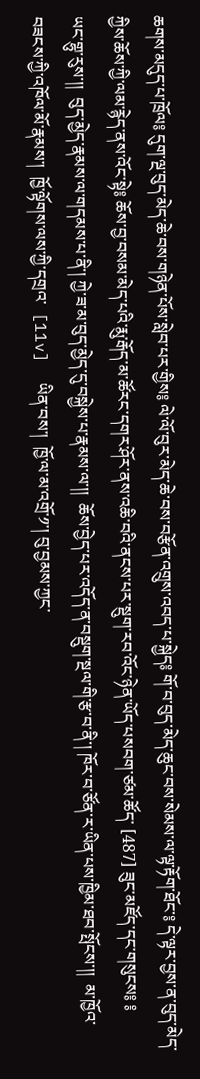ཆགས་མདུད་པ་ཁྲོལ༔ དུག་ལྔ་བུད་མེད་ཆེ་བས་གཉེན་པོས་སླེབ་པར་གྱིས༔ ལེ་ལོ་བུར་མེད་ཆེ་བས་བརྩོན་འགྲུས་འབད་པ་སྐྱེད༔ གོ་བ་བུད་མེད་ཆུང་བས་སེམས་ལ་ལྟ་རྟོག་ཐོང་༔ དེ་ལྟར་བྱས་ན་བུད་མེད་ཀྱིས་ཆོས་ཀྱི་ལམ་རྙེད་ནས་འོང་སྟེ༔ ཆོས་བྱ་བསམ་མེད་པའི་རྨུ་རྒོད་མ་ཚོརང་དགར་ཤོར་ནས་འཆི་བའི་ནངས་པར་སྡུག་རབ་འོང་ཉེན་ཡོད་པསབག་ཙམ་ཚོད་ [487] ཟུང་མཛོད་དང་གསུངས༔ ༔
ཡང་གྷུ་རུས་།།  བུད་མྱེད་རྣམས་ལ་གདམས་པ་ནི་། ཀྱེ་ཟ་མ་བུད་མྱེད་དུ་བསྐྱེས་པ་རྣམས་ལ་།།  ཆོས་བྱེད་པར་འདོད་ན་བསྡུག་སྔལ་གི་རྩ་བ་ནི་། ཁོར་བ་ཙོན་ར་ཡིན་པས་ཁྱིམ་ཐབ་སྤོངས་།།  མ་ཁྱོའ་བཟངས་ཀྱི་འཁོལ་མོ་རྣམས་།  ཁྱོ་ལྟོགས་ལས་ཀྱི་དགྲའ་  [11v]  ཡིན་བས་།  ཁྱོ་ལ་མ་འགྲོ་༡་། བུ་བྱམས་ཀྱང་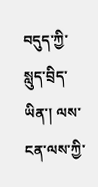བདུད་ཀྱི་སླུད་བྲིད་ཡིན་། ལས་ངན་ལས་ཀྱི་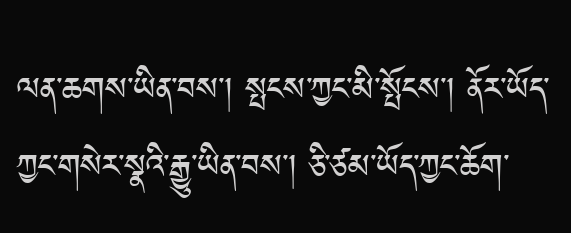ལན་ཆགས་ཡིན་བས་། སྤངས་ཀྱང་མི་སྤོངས་། ནོར་ཡོད་ཀྱང་གསེར་སྣའི་རྒྱུ་ཡིན་བས་། ཅི་ཙམ་ཡོད་ཀྱང་ཆོག་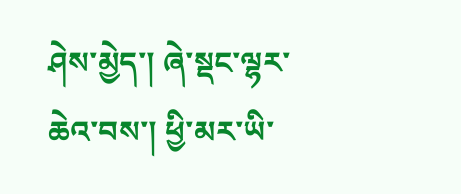ཤེས་མྱེད་། ཞེ་སྡང་ལྷར་ཆེའ་བས་། ཕྱི་མར་ཡི་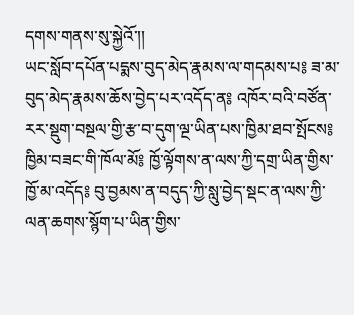དགས་གནས་སུ་སྐྱེའོ་།།
ཡང་སློབ་དཔོན་པདྨས་བུད་མེད་རྣམས་ལ་གདམས་པ༔ ཟ་མ་བུད་མེད་རྣམས་ཆོས་བྱེད་པར་འདོད་ན༔ འཁོར་བའི་བཙོན་རར་སྡུག་བསྔལ་གྱི་རྩ་བ་དུག་ལྔ་ཡིན་པས་ཁྱིམ་ཐབ་སྤོངས༔ ཁྱིམ་བཟང་གི་ཁོལ་མོ༔ ཁྱོ་ལྟོགས་ན་ལས་ཀྱི་དགྲ་ཡིན་གྱིས་ཁྱོ་མ་འདོད༔ བུ་བྱམས་ན་བདུད་ཀྱི་སླུ་བྱེད་སྡང་ན་ལས་ཀྱི་ལན་ཆགས་སྙོག་པ་ཡིན་གྱིས་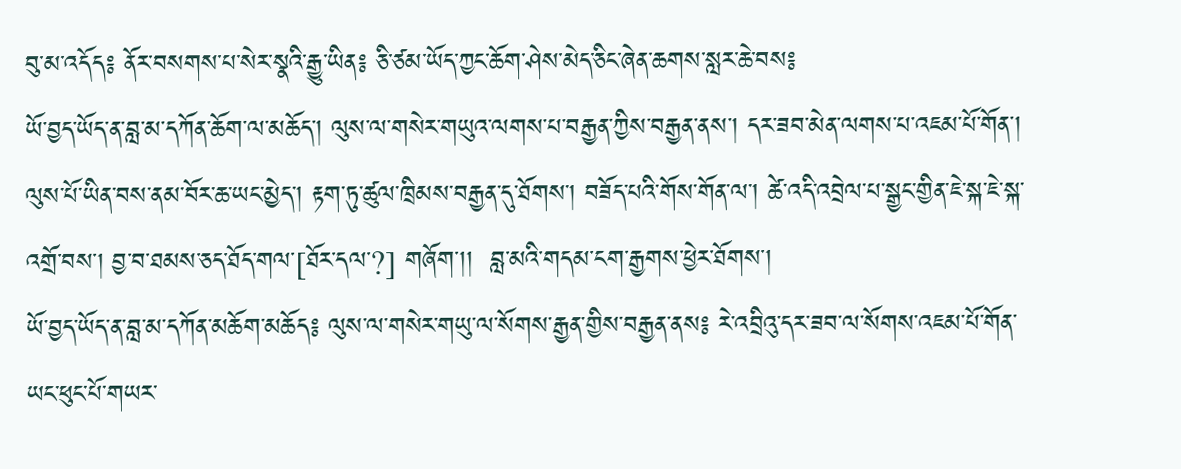བུ་མ་འདོད༔ ནོར་བསགས་པ་སེར་སྣའི་རྒྱུ་ཡིན༔ ཅི་ཙམ་ཡོད་ཀྱང་ཆོག་ཤེས་མེད་ཅིང་ཞེན་ཆགས་སླར་ཆེ་བས༔
ཡོ་བྱད་ཡོད་ན་བླ་མ་དཀོན་ཆོག་ལ་མཆོད་། ལུས་ལ་གསེར་གཡུའ་ལགས་པ་བརྒྱན་ཀྱིས་བརྒྱན་ནས་། དར་ཟབ་མེན་ལགས་པ་འཇམ་པོ་གོན་། ལུས་པོ་ཡིན་བས་ནམ་བོར་ཆ་ཡང་མྱེད་། རྟག་ཏུ་ཚུལ་ཁྲིམས་བརྒྱན་དུ་ཐོགས་། བཟོད་པའི་གོས་གོན་ལ་། ཚེ་འདི་འབྲེལ་པ་སྒྱང་གྱིན་ཇེ་སྐ་ཇེ་སྐ་འགྲོ་བས་། བྱ་བ་ཐམས་ཅད་ཐོད་གལ་[ཐོར་དལ་?] གཞོག་།།  བླ་མའི་གདམ་ངག་རྒྱགས་ཕྱེར་ཐོགས་།
ཡོ་བྱད་ཡོད་ན་བླ་མ་དཀོན་མཆོག་མཆོད༔ ལུས་ལ་གསེར་གཡུ་ལ་སོགས་རྒྱན་གྱིས་བརྒྱན་ནས༔ རེ་འབྲིའུ་དར་ཟབ་ལ་སོགས་འཇམ་པོ་གོན་ཡང་ཕུང་པོ་གཡར་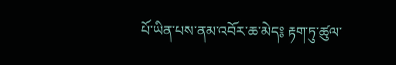པོ་ཡིན་པས་ནམ་འབོར་ཆ་མེད༔ རྟག་ཏུ་ཚུལ་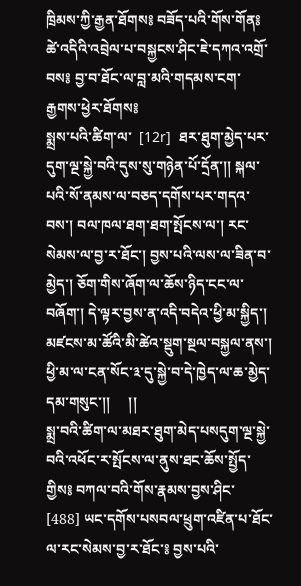ཁྲིམས་ཀྱི་རྒྱན་ཐོགས༔ བཟོད་པའི་གོས་གོན༔ ཚེ་འདིའི་འབྲེལ་པ་བསྐྱངས་ཤིང་ཇེ་དཀའ་འགྲོ་བས༔ བྱ་བ་ཐོང་ལ་བླ་མའི་གདམས་ངག་རྒྱགས་ཕྱེར་ཐོགས༔
སྨྲས་པའི་ཚིག་ལ་  [12r]  ཐར་ཐུག་མྱེད་པར་དུག་ལྔ་སྐྱེ་བའི་དུས་སུ་གཉེན་པོ་དྲོན་།། སྐལ་པའི་སོ་ནམས་ལ་བཅད་དགོས་པར་གདའ་བས་། བལ་ཁལ་ཐག་ཐག་སྤོངས་ལ་། རང་སེམས་ལ་བྱ་ར་ཐོང་། བྱས་པའི་ལས་ལ་ཟིན་བ་མྱེད་། ཅོག་གིས་ཞོག་ལ་ཆོས་ཉིད་ངང་ལ་བཞོག་། དེ་ལྟར་བྱས་ན་འདི་བདེའ་ཕྱི་མ་སྐྱིད་། མཛངས་མ་ཚོའི་མི་ཚེའ་སྡུག་སྔལ་བསྐྱལ་ནས་། ཕྱི་མ་ལ་ངན་སོང་༣་དུ་སྐྱེ་བ་དེ་ཁྱེད་ལ་ཆ་མྱེད་དམ་གསུང་།།     །།
སྨྲ་བའི་ཚིག་ལ་མཐར་ཐུག་མེད་པསདུག་ལྔ་སྐྱེ་བའི་འཕོང་ར་སྤོངས་ལ་ནུས་ཐང་ཆོས་སྤྱོད་གྱིས༔ བཀལ་བའི་གོས་རྣམས་བྱས་ཤིང་ [488] ཡང་དགོས་པསབལ་ཕྲུག་འཛིན་པ་ཐོང་ལ་རང་སེམས་བྱ་ར་ཐོང་༔ བྱས་པའི་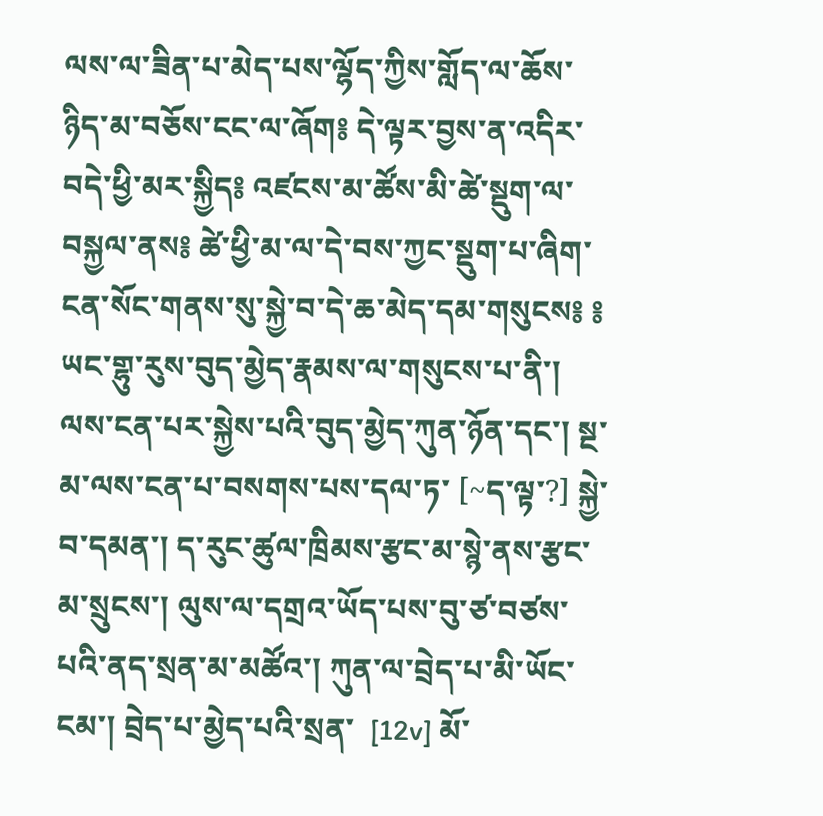ལས་ལ་ཟིན་པ་མེད་པས་ལྷོད་ཀྱིས་གློད་ལ་ཆོས་ཉིད་མ་བཅོས་ངང་ལ་ཞོག༔ དེ་ལྟར་བྱས་ན་འདིར་བདེ་ཕྱི་མར་སྐྱིད༔ འཛངས་མ་ཚོས་མི་ཚེ་སྡུག་ལ་བསྐྱལ་ནས༔ ཚེ་ཕྱི་མ་ལ་དེ་བས་ཀྱང་སྡུག་པ་ཞིག་ངན་སོང་གནས་སུ་སྐྱེ་བ་དེ་ཆ་མེད་དམ་གསུངས༔ ༔
ཡང་གྷུ་རུས་བུད་མྱེད་རྣམས་ལ་གསུངས་པ་ནི་། ལས་ངན་པར་སྐྱེས་པའི་བུད་མྱེད་ཀུན་ཉོན་དང་། སྔ་མ་ལས་ངན་པ་བསགས་པས་དལ་ཏ་ [~ད་ལྟ་?] སྐྱེ་བ་དམན་། ད་རུང་ཚུལ་ཁྲིམས་རྩང་མ་སྙེ་ནས་རྩང་མ་སྲུངས་། ལུས་ལ་དགྲའ་ཡོད་པས་བུ་ཙ་བཙས་པའི་ནད་སྲན་མ་མཚོའ་། ཀུན་ལ་བྲེད་པ་མི་ཡོང་ངམ་། བྲེད་པ་མྱེད་པའི་སྲན་  [12v] མོ་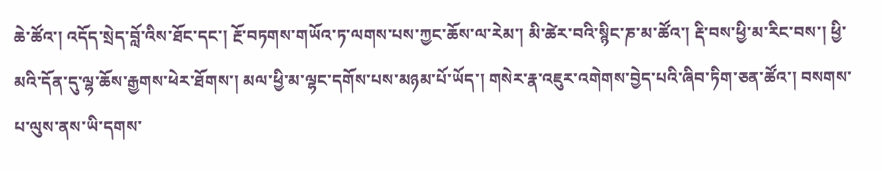ཆེ་ཚོའ་། འདོད་སྲེད་བློ་འིས་ཐོང་དང་། རྔོ་བཏགས་གཡོའ་ཏ་ལགས་པས་ཀྱང་ཆོས་ལ་རེམ་། མི་ཚེར་བའི་སྙིང་ཎ་མ་ཚོའ་། རྡི་བས་ཕྱི་མ་རིང་བས་། ཕྱི་མའི་དོན་དུ་ལྷ་ཆོས་རྒྱགས་ཕེར་ཐོགས་། མལ་ཕྱི་མ་ལྷང་དགོས་པས་མཉམ་པོ་ཡོད་། གསེར་རྣ་འཇུར་འགེགས་བྱེད་པའི་ཞིབ་ཏིག་ཅན་ཚོའ་། བསགས་པ་ལུས་ནས་ཡི་དགས་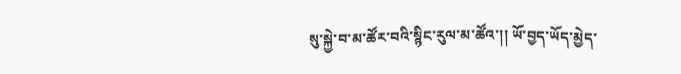སུ་སྐྱེ་བ་མ་ཚོར་བའི་སྙིང་རུལ་མ་ཚོའ་།། ཡོ་བྱད་ཡོད་མྱེད་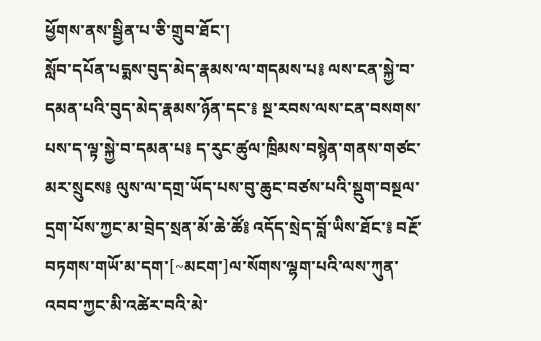ཕྱོགས་ནས་སྦྱིན་པ་ཅི་གྲུབ་ཐོང་།
སློབ་དཔོན་པདྨས་བུད་མེད་རྣམས་ལ་གདམས་པ༔ ལས་ངན་སྐྱེ་བ་དམན་པའི་བུད་མེད་རྣམས་ཉོན་དང་༔ སྔ་རབས་ལས་ངན་བསགས་པས་ད་ལྟ་སྐྱེ་བ་དམན་པ༔ ད་རུང་ཚུལ་ཁྲིམས་བསྙེན་གནས་གཙང་མར་སྲུངས༔ ལུས་ལ་དགྲ་ཡོད་པས་བུ་ཆུང་བཙས་པའི་སྡུག་བསྔལ་དྲག་པོས་ཀྱང་མ་བྲེད་སྲན་མོ་ཆེ་ཚོ༔ འདོད་སྲེད་བློ་ཡིས་ཐོང་༔ བརྔོ་བཏགས་གཡོ་མ་དག་[~མངག་]ལ་སོགས་ལྷག་པའི་ལས་ཀུན་འབབ་ཀྱང་མི་འཚེར་བའི་མེ་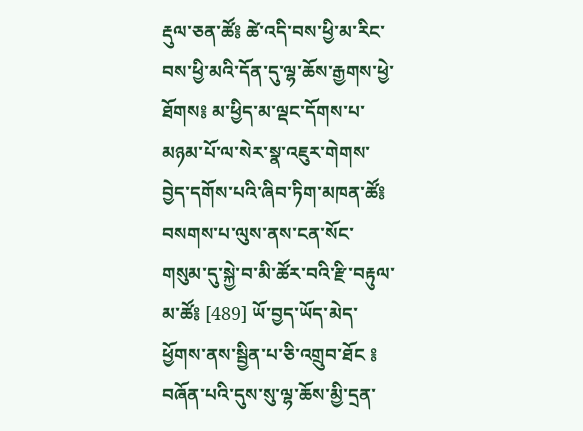རྡུལ་ཅན་ཚོ༔ ཚེ་འདི་བས་ཕྱི་མ་རིང་བས་ཕྱི་མའི་དོན་དུ་ལྷ་ཆོས་རྒྱགས་ཕྱེ་ཐོགས༔ མ་ཕྱིད་མ་ལྡང་དོགས་པ་མཉམ་པོ་ལ་སེར་སྣ་འཇུར་གེགས་བྱེད་དགོས་པའི་ཞིབ་ཏིག་མཁན་ཚོ༔ བསགས་པ་ལུས་ནས་ངན་སོང་གསུམ་དུ་སྐྱེ་བ་མི་ཚོར་བའི་རྫི་བརྟུལ་མ་ཚོ༔ [489] ཡོ་བྱད་ཡོད་མེད་ཕྱོགས་ནས་སྦྱིན་པ་ཅི་འགྲུབ་ཐོང ༔
བཞོན་པའི་དུས་སུ་ལྷ་ཆོས་མྱི་དྲན་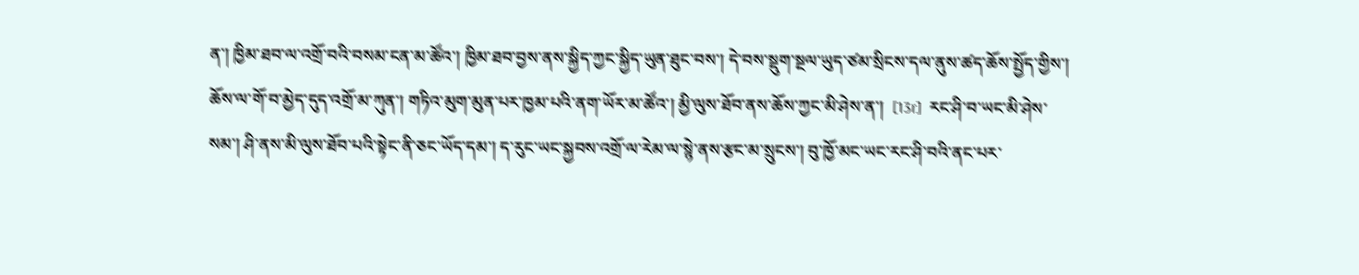ན་། ཁྱིམ་ཐབ་ལ་འགྲོ་བའི་བསམ་ངན་མ་ཚོའ་། ཁྱིམ་ཐབ་བྱས་ནས་སྐྱིད་ཀྱང་སྐྱིད་ཡུན་ཐུང་བས་། དེ་བས་སྡུག་སྔལ་ཡུད་ཙམ་སྲིངས་དལ་ནུས་ཚད་ཆོས་སྤྱོད་གྱིས་། ཆོས་ལ་གོ་བ་མྱེད་དུད་འགྲོ་མ་ཀུན་། གཏིའ་མུག་མུན་པར་ཁྱམ་པའི་ནག་ཡོར་མ་ཚོའ་། མྱི་ལུས་ཐོབ་ནས་ཆོས་ཀྱང་མི་ཤེས་ན་།  [13r]  རང་ཤི་བ་ཡང་མི་ཤེས་སམ་། ཤི་ནས་མི་ལུས་ཐོབ་པའི་སྟེང་ནི་ཅང་ཡོད་དམ་། ད་རུང་ཡང་སྐྱབས་འགྲོ་ལ་རེམ་ལ་སྙེ་ནས་རྩང་མ་སྲུངས་། བུ་ཁྱོ་མང་ཡང་རང་ཤི་བའི་ནང་པར་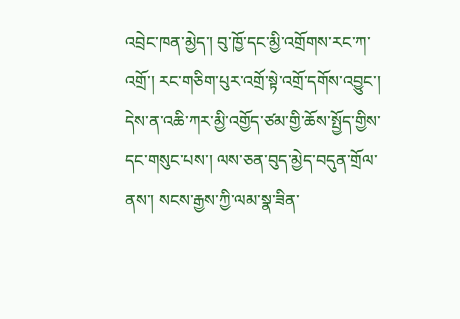འབྲེང་ཁན་མྱེད་། བུ་ཁྱོ་དང་མྱི་འགྲོགས་རང་ཀ་འགྲོ་། རང་གཅིག་པུར་འགྲོ་སྟེ་འགྲོ་དགོས་འབྱུང་། དེས་ན་འཆི་ཀར་མྱི་འགྱོད་ཙམ་གྱི་ཆོས་སྤྱོད་གྱིས་དང་གསུང་པས་། ལས་ཅན་བུད་མྱེད་བདུན་གྲོལ་ནས་། སངས་རྒྱས་ཀྱི་ལམ་སྣ་ཟིན་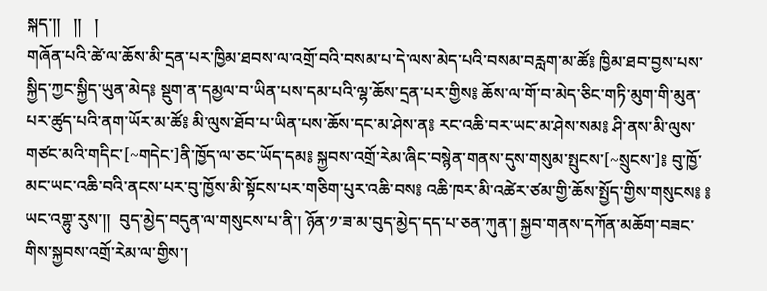སྐད་།།   །།   །
གཞོན་པའི་ཚེ་ལ་ཆོས་མི་དྲན་པར་ཁྱིམ་ཐབས་ལ་འགྲོ་བའི་བསམ་པ་དེ་ལས་མེད་པའི་བསམ་བརླག་མ་ཚོ༔ ཁྱིམ་ཐབ་བྱས་པས་སྐྱིད་ཀྱང་སྐྱིད་ཡུན་མེད༔ སྡུག་ན་དམྱལ་བ་ཡིན་པས་དམ་པའི་ལྷ་ཆོས་དྲན་པར་གྱིས༔ ཆོས་ལ་གོ་བ་མེད་ཅིང་གཏི་མུག་གི་མུན་པར་ཚུད་པའི་ནག་ཡོར་མ་ཚོ༔ མི་ལུས་ཐོབ་པ་ཡིན་པས་ཆོས་དང་མ་ཤེས་ན༔ རང་འཆི་བར་ཡང་མ་ཤེས་སམ༔ ཤི་ནས་མི་ལུས་གཙང་མའི་གདིང་[~གདེང་]ནི་ཁྱོད་ལ་ཅང་ཡོད་དམ༔ སྐྱབས་འགྲོ་རེམ་ཞིང་བསྙེན་གནས་དུས་གསུམ་སྤུངས་[~སྲུངས་]༔ བུ་ཁྱོ་མང་ཡང་འཆི་བའི་ནངས་པར་བུ་ཁྱོས་མི་སྟོངས་པར་གཅིག་པུར་འཆི་བས༔ འཆི་ཁར་མི་འཚེར་ཙམ་གྱི་ཆོས་སྤྱོད་གྱིས་གསུངས༔ ༔
ཡང་འགྷུ་རུས་།།  བུད་མྱེད་བདུན་ལ་གསུངས་པ་ནི་། ཉོན་༡་ཟ་མ་བུད་མྱེད་དད་པ་ཅན་ཀུན་། སྐྱབ་གནས་དཀོན་མཆོག་བཟང་གིས་སྐྱབས་འགྲོ་རེམ་ལ་གྱིས་།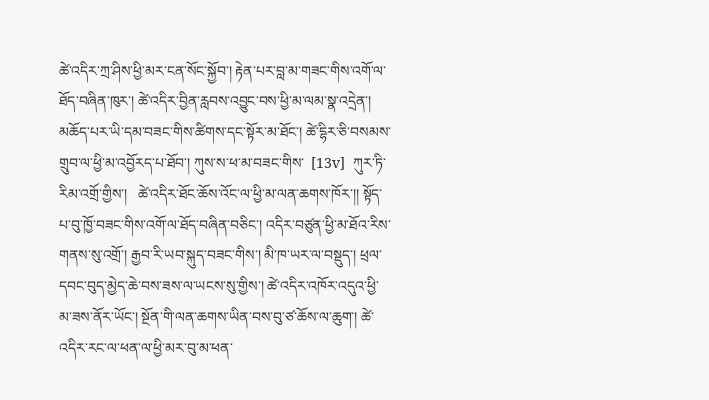ཚེ་འདིར་ཀྲ་ཤིས་ཕྱི་མར་ངན་སོང་སྐྱོབ་། རྟེན་པར་བླ་མ་གཟང་གིས་འགོ་ལ་ཐོད་བཞིན་ཁུར་། ཚེ་འདིར་བྱིན་རླབས་འབྱུང་བས་ཕྱི་མ་ལམ་སྣ་འདྲེན་། མཆོད་པར་ཡི་དམ་བཟང་གིས་ཚིགས་དང་སྟོར་མ་ཐོང་། ཚེ་དྷིར་ཅི་བསམས་གྲུབ་ལ་ཕྱི་མ་འབྱོརད་པ་ཐོབ་། ཀུས་ས་ཕ་མ་བཟང་གིས་  [13v]  ཀུར་ཏི་རིམ་འགྲོ་གྱིས་།   ཚེ་འདིར་ཐོང་ཆོས་འོང་ལ་ཕྱི་མ་ལན་ཆགས་ཁོར་།། སྟོད་པ་བུ་ཁྱོ་བཟང་གིས་འགོ་ལ་ཐོད་བཞིན་བཅིང་། འདིར་བཙུན་ཕྱི་མ་ཐོའ་རིས་གནས་སུ་འགྲོ་། རྒྱབ་རི་ཡབ་སྐུད་བཟང་གིས་། མི་ཁ་ཡར་ལ་བསྡུད་། ཕྲལ་དབང་བུད་མྱེད་ཆེ་བས་ཟས་ལ་ཡངས་སུ་གྱིས་། ཚེ་འདིར་འཁོར་འདུའ་ཕྱི་མ་ཟས་ནོར་ཡོང་། སྔོན་གི་ལན་ཆགས་ཡིན་བས་བུ་ཙ་ཆོས་ལ་ཆུག་། ཚེ་འདིར་རང་ལ་ཕན་ལ་ཕྱི་མར་བུ་མ་ཕན་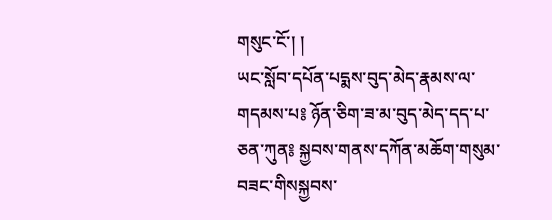གསུང་ངོ་། །
ཡང་སློབ་དཔོན་པདྨས་བུད་མེད་རྣམས་ལ་གདམས་པ༔ ཉོན་ཅིག་ཟ་མ་བུད་མེད་དད་པ་ཅན་ཀུན༔ སྐྱབས་གནས་དཀོན་མཆོག་གསུམ་བཟང་གིསསྐྱབས་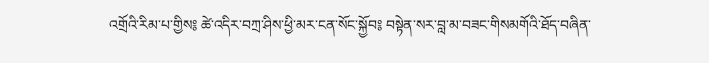འགྲོའི་རིམ་པ་གྱིས༔ ཚེ་འདིར་བཀྲ་ཤིས་ཕྱི་མར་ངན་སོང་སྐྱོབ༔ བསྟེན་སར་བླ་མ་བཟང་གིསམགོའི་ཐོད་བཞིན་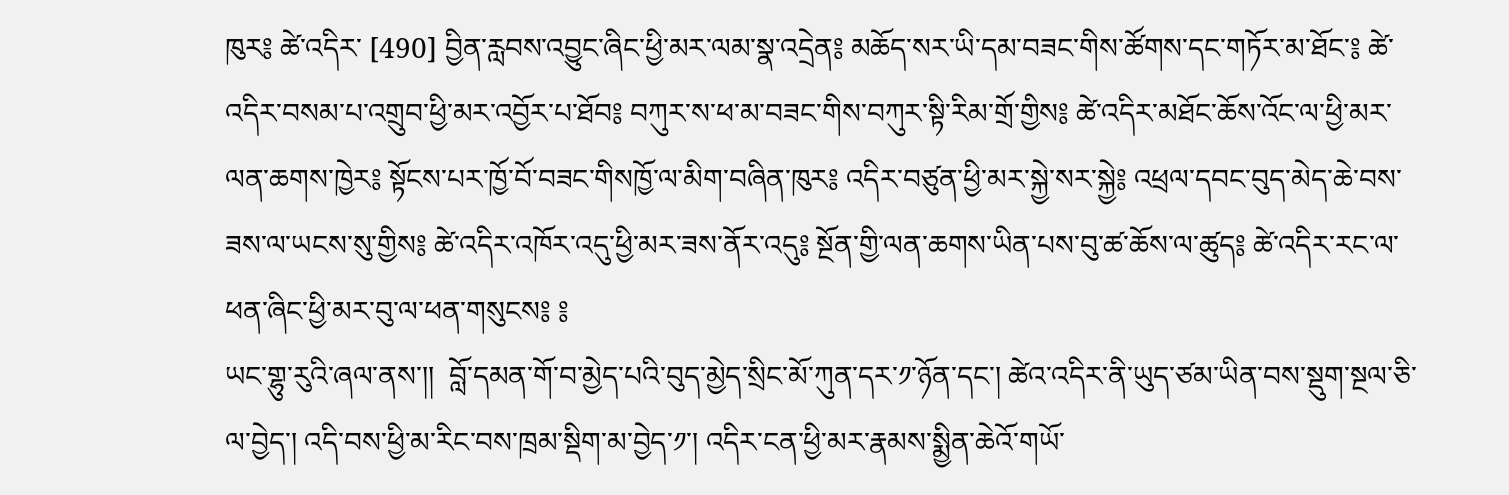ཁུར༔ ཚེ་འདིར་ [490] བྱིན་རླབས་འབྱུང་ཞིང་ཕྱི་མར་ལམ་སྣ་འདྲེན༔ མཆོད་སར་ཡི་དམ་བཟང་གིས་ཚོགས་དང་གཏོར་མ་ཐོང་༔ ཚེ་འདིར་བསམ་པ་འགྲུབ་ཕྱི་མར་འབྱོར་པ་ཐོབ༔ བཀུར་ས་ཕ་མ་བཟང་གིས་བཀུར་སྟི་རིམ་གྲོ་གྱིས༔ ཚེ་འདིར་མཐོང་ཆོས་འོང་ལ་ཕྱི་མར་ལན་ཆགས་ཁྱེར༔ སྟོངས་པར་ཁྱོ་བོ་བཟང་གིསཁྱོ་ལ་མིག་བཞིན་ཁུར༔ འདིར་བཙུན་ཕྱི་མར་སྐྱེ་སར་སྐྱེ༔ འཕྲལ་དབང་བུད་མེད་ཆེ་བས་ཟས་ལ་ཡངས་སུ་གྱིས༔ ཚེ་འདིར་འཁོར་འདུ་ཕྱི་མར་ཟས་ནོར་འདུ༔ སྔོན་གྱི་ལན་ཆགས་ཡིན་པས་བུ་ཚ་ཆོས་ལ་ཚུད༔ ཚེ་འདིར་རང་ལ་ཕན་ཞིང་ཕྱི་མར་བུ་ལ་ཕན་གསུངས༔ ༔
ཡང་གྷུ་རུའི་ཞལ་ནས་།།  བློ་དམན་གོ་བ་མྱེད་པའི་བུད་མྱེད་སྲིང་མོ་ཀུན་དར་༡་ཉོན་དང་། ཚེའ་འདིར་ནི་ཡུད་ཙམ་ཡིན་བས་སྡུག་སྔལ་ཅི་ལ་བྱེད་། འདི་བས་ཕྱི་མ་རིང་བས་ཁྲམ་སྡིག་མ་བྱེད་༡་། འདིར་ངན་ཕྱི་མར་རྣམས་སྨྱིན་ཆེའོ་གཡོ་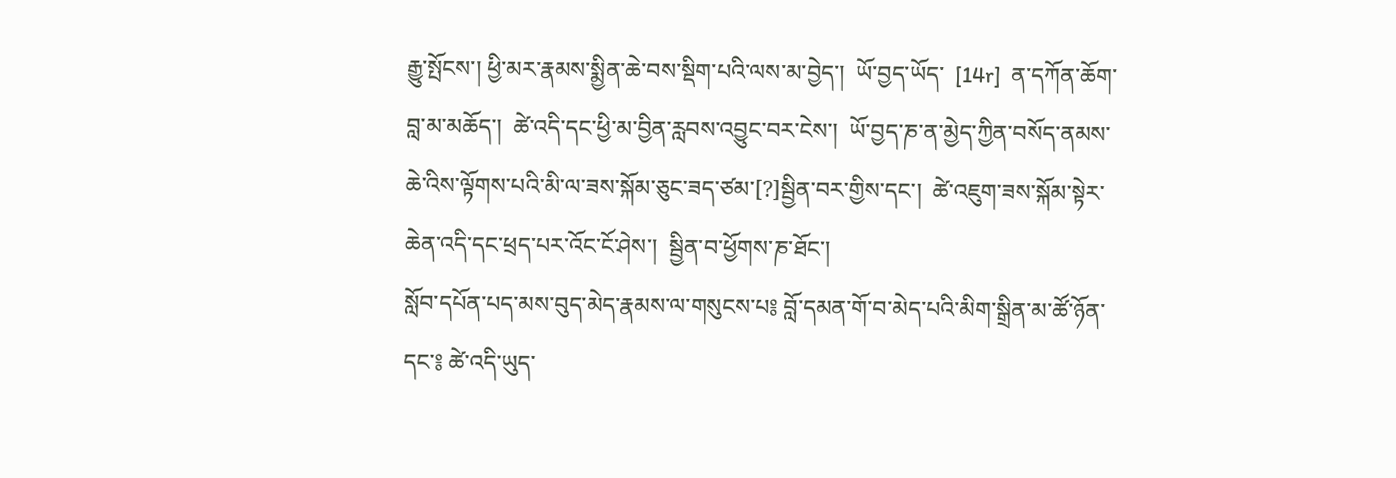རྒྱུ་སྤོངས་། ཕྱི་མར་རྣམས་སྨྱིན་ཆེ་བས་སྡིག་པའི་ལས་མ་བྱེད་།  ཡོ་བྱད་ཡོད་  [14r]  ན་དཀོན་ཆོག་བླ་མ་མཆོད་།  ཚེ་འདི་དང་ཕྱི་མ་བྱིན་རླབས་འབྱུང་བར་ངེས་།  ཡོ་བྱད་ཎ་ན་མྱེད་ཀྱིན་བསོད་ནམས་ཆེ་འིས་ལྟོགས་པའི་མི་ལ་ཟས་སྐོམ་ཅུང་ཟད་ཙམ་[?]སྦྱིན་བར་གྱིས་དང་།  ཚེ་འཇུག་ཟས་སྐོམ་སྟེར་ཆེན་འདི་དང་ཕྲད་པར་འོང་ངོ་ཤེས་།  སྦྱིན་བ་ཕྱོགས་ཎ་ཐོང་།
སློབ་དཔོན་པད་མས་བུད་མེད་རྣམས་ལ་གསུངས་པ༔ བློ་དམན་གོ་བ་མེད་པའི་མིག་སྒྲིན་མ་ཚོ་ཉོན་དང་༔ ཚེ་འདི་ཡུད་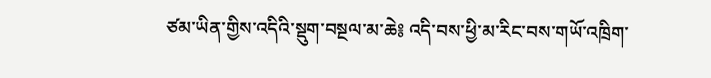ཙམ་ཡིན་གྱིས་འདིའི་སྡུག་བསྔལ་མ་ཆེ༔ འདི་བས་ཕྱི་མ་རིང་བས་གཡོ་འཁྲིག་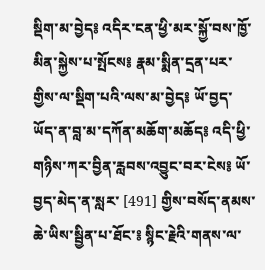སྡིག་མ་བྱེད༔ འདིར་ངན་ཕྱི་མར་སྐྱོ་བས་ཁྱོ་མིན་སྐྱེས་པ་སྤོངས༔ རྣམ་སྨིན་དྲན་པར་གྱིས་ལ་སྡིག་པའི་ལས་མ་བྱེད༔ ཡོ་བྱད་ཡོད་ན་བླ་མ་དཀོན་མཆོག་མཆོད༔ འདི་ཕྱི་གཉིས་ཀར་བྱིན་རླབས་འབྱུང་བར་ངེས༔ ཡོ་བྱད་མེད་ན་སླར་ [491] གྱིས་བསོད་ནམས་ཆེ་ཡིས་སྦྱིན་པ་ཐོང་༔ སྙིང་རྗེའི་གནས་ལ་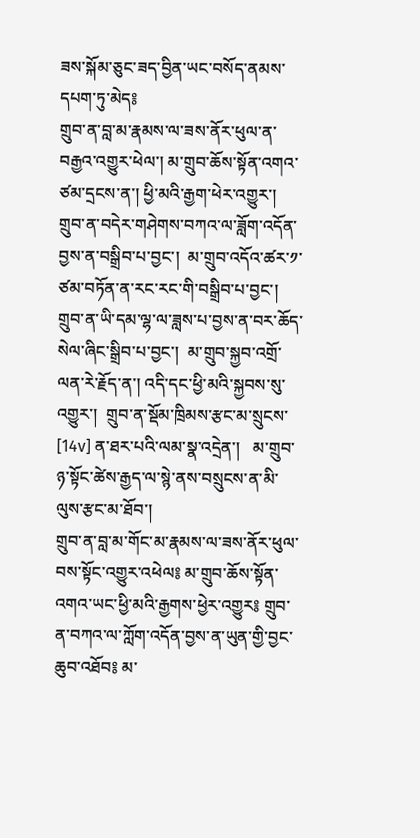ཟས་སྐོམ་ཅུང་ཟད་བྱིན་ཡང་བསོད་ནམས་དཔག་ཏུ་མེད༔
གྲུབ་ན་བླ་མ་རྣམས་ལ་ཟས་ནོར་ཕུལ་ན་བརྒྱའ་འགྱུར་ཕེལ་། མ་གྲུབ་ཆོས་སྟོན་འགའ་ཙམ་དྲངས་ན་། ཕྱི་མའི་རྒྱག་ཕེར་འགྱུར་། གྲུབ་ན་བདེར་གཤེགས་བཀའ་ལ་ཟློག་འདོན་བྱས་ན་བསྒྲིབ་པ་བྱང་།  མ་གྲུབ་འདོའ་ཚར་༡་ཙམ་བཏོན་ན་རང་རང་གི་བསྒྲིབ་པ་བྱང་།  གྲུབ་ན་ཡི་དམ་ལྷ་ལ་ཟླས་པ་བྱས་ན་བར་ཆོད་སེལ་ཞིང་སྒྲིབ་པ་བྱང་།  མ་གྲུབ་སྐྱབ་འགྲོ་ལན་རེ་རྗོད་ན་། འདི་དང་ཕྱི་མའི་སྐྱབས་སུ་འགྱུར་།  གྲུབ་ན་སྡོམ་ཁྲིམས་རྩང་མ་སྲུངས་ [14v] ན་ཐར་པའི་ལམ་སྣ་འདྲེན་།   མ་གྲུབ་ཉ་སྟོང་ཚེས་རྒྱད་ལ་སྙེ་ནས་བསྲུངས་ན་མི་ལུས་རྩང་མ་ཐོབ་།
གྲུབ་ན་བླ་མ་གོང་མ་རྣམས་ལ་ཟས་ནོར་ཕུལ་བས་སྟོང་འགྱུར་འཕེལ༔ མ་གྲུབ་ཆོས་སྟོན་འགའ་ཡང་ཕྱི་མའི་རྒྱགས་ཕྱེར་འགྱུར༔ གྲུབ་ན་བཀའ་ལ་ཀློག་འདོན་བྱས་ན་ཡུན་གྱི་བྱང་ཆུབ་འཐོབ༔ མ་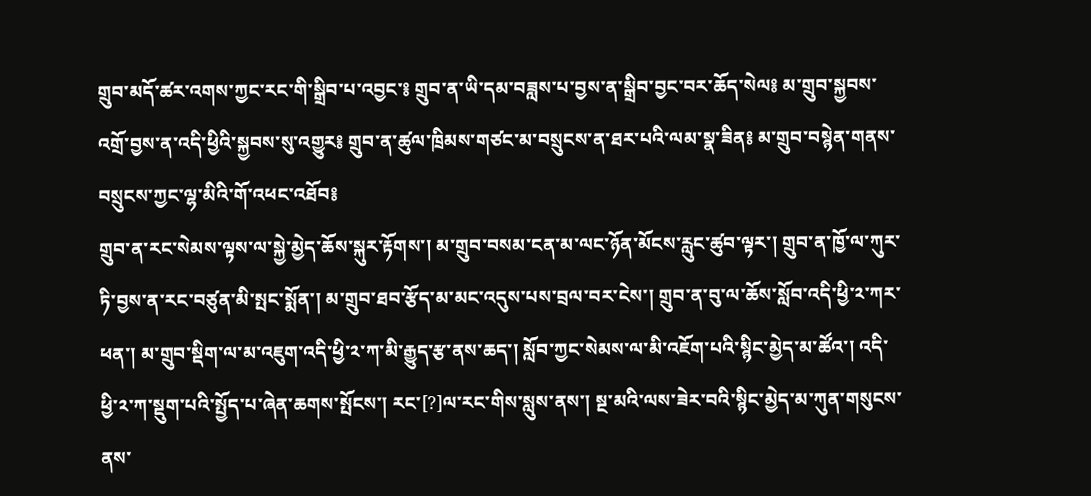གྲུབ་མདོ་ཚར་འགས་ཀྱང་རང་གི་སྒྲིབ་པ་འབྱང་༔ གྲུབ་ན་ཡི་དམ་བཟླས་པ་བྱས་ན་སྒྲིབ་བྱང་བར་ཆོད་སེལ༔ མ་གྲུབ་སྐྱབས་འགྲོ་བྱས་ན་འདི་ཕྱིའི་སྐྱབས་སུ་འགྱུར༔ གྲུབ་ན་ཚུལ་ཁྲིམས་གཙང་མ་བསྲུངས་ན་ཐར་པའི་ལམ་སྣ་ཟིན༔ མ་གྲུབ་བསྙེན་གནས་བསྲུངས་ཀྱང་ལྷ་མིའི་གོ་འཕང་འཐོབ༔
གྲུབ་ན་རང་སེམས་ལྟས་ལ་སྐྱེ་མྱེད་ཆོས་སྐུར་རྟོགས་། མ་གྲུབ་བསམ་ངན་མ་ལང་ཉོན་མོངས་རླུང་ཚུབ་ལྟར་། གྲུབ་ན་ཁྱོ་ལ་ཀུར་ཏི་བྱས་ན་རང་བཙུན་མི་སྤང་སྨོན་། མ་གྲུབ་ཐབ་རྩོད་མ་མང་འདུས་པས་བྲལ་བར་ངེས་། གྲུབ་ན་བུ་ལ་ཆོས་སློབ་འདི་ཕྱི་༢་ཀར་ཕན་། མ་གྲུབ་སྡིག་ལ་མ་འཇུག་འདི་ཕྱི་༢་ཀ་མི་རྒྱུད་རྩ་ནས་ཆད་། སློབ་ཀྱང་སེམས་ལ་མི་འཇོག་པའི་སྙིང་མྱེད་མ་ཚོའ་། འདི་ཕྱི་༢་ཀ་སྡུག་པའི་སྤྱོད་པ་ཞེན་ཆགས་སྤོངས་། རང་[?]ལ་རང་གིས་སླུས་ནས་། སྔ་མའི་ལས་ཟེར་བའི་སྙིང་མྱེད་མ་ཀུན་གསུངས་ནས་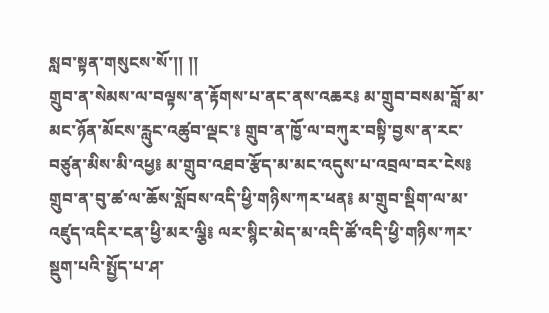སླབ་སྟན་གསུངས་སོ་།། །།
གྲུབ་ན་སེམས་ལ་བལྟས་ན་རྟོགས་པ་ནང་ནས་འཆར༔ མ་གྲུབ་བསམ་བློ་མ་མང་ཉོན་མོངས་རླུང་འཚུབ་ལྡང་༔ གྲུབ་ན་ཁྱོ་ལ་བཀུར་བསྟི་བྱས་ན་རང་བཙུན་མིས་མི་འཕྱ༔ མ་གྲུབ་འཐབ་རྩོད་མ་མང་འདུས་པ་འབྲལ་བར་ངེས༔ གྲུབ་ན་བུ་ཚ་ལ་ཆོས་སློབས་འདི་ཕྱི་གཉིས་ཀར་ཕན༔ མ་གྲུབ་སྡིག་ལ་མ་འཛུད་འདིར་ངན་ཕྱི་མར་ལྕི༔ ལར་སྙིང་མེད་མ་འདི་ཚོ་འདི་ཕྱི་གཉིས་ཀར་སྡུག་པའི་སྤྱོད་པ་ཤ་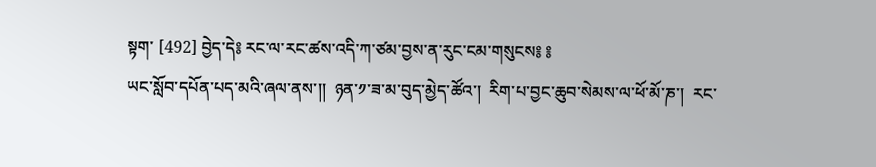སྟག་ [492] བྱེད་དེ༔ རང་ལ་རང་ཚས་འདི་ཀ་ཙམ་བྱས་ན་རུང་ངམ་གསུངས༔ ༔
ཡང་སློབ་དཔོན་པད་མའི་ཞལ་ནས་།།  ཉན་༡་ཟ་མ་བུད་མྱེད་ཚོའ་།  རིག་པ་བྱང་ཆུབ་སེམས་ལ་ཕོ་མོ་ཎ་།  རང་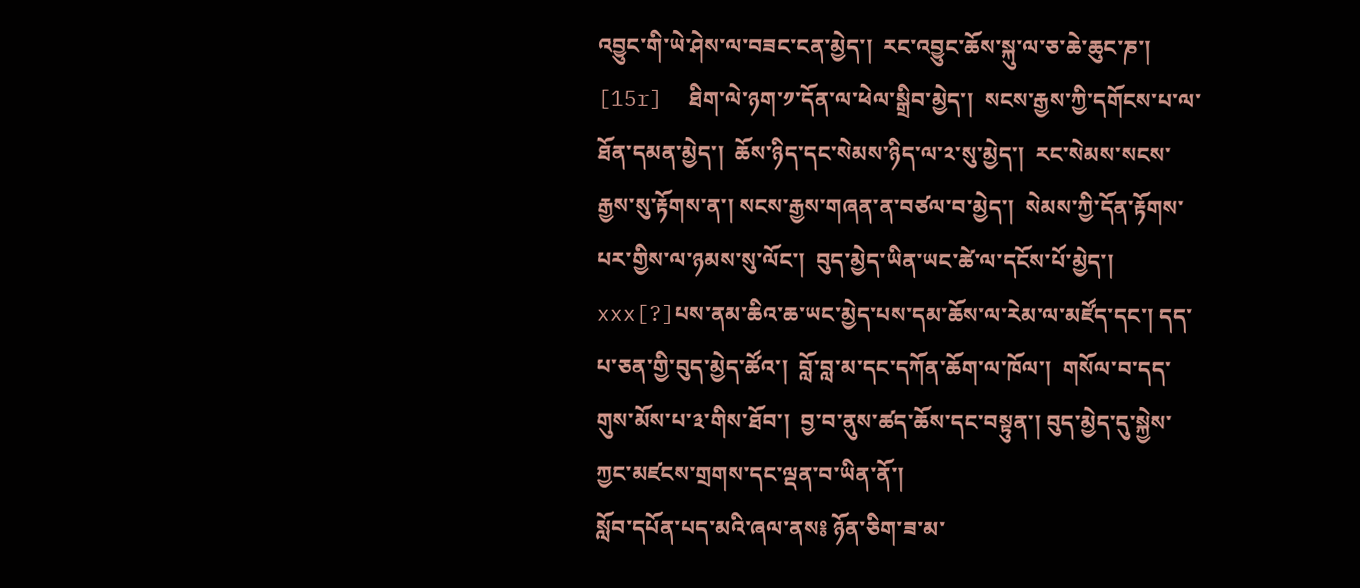འབྱུང་གི་ཡེ་ཤེས་ལ་བཟང་ངན་མྱེད་།  རང་འབྱུང་ཆོས་སྐུ་ལ་ཅ་ཆེ་ཆུང་ཎ་།  [15r]  ཐིག་ལེ་ཉག་༡་དོན་ལ་ཕེལ་སྒྲིབ་མྱེད་།  སངས་རྒྱས་ཀྱི་དགོངས་པ་ལ་ཐོན་དམན་མྱེད་།  ཆོས་ཉིད་དང་སེམས་ཉིད་ལ་༢་སུ་མྱེད་།  རང་སེམས་སངས་རྒྱས་སུ་རྟོགས་ན་། སངས་རྒྱས་གཞན་ན་བཙལ་བ་མྱེད་།  སེམས་ཀྱི་དོན་རྟོགས་པར་གྱིས་ལ་ཉམས་སུ་ལོང་།  བུད་མྱེད་ཡིན་ཡང་ཚེ་ལ་དངོས་པོ་མྱེད་།  xxx[?]པས་ནམ་ཆིའ་ཆ་ཡང་མྱེད་པས་དམ་ཆོས་ལ་རེམ་ལ་མཛོད་དང་། དད་པ་ཅན་གྱི་བུད་མྱེད་ཚོའ་།  བློ་བླ་མ་དང་དཀོན་ཆོག་ལ་ཁོལ་།  གསོལ་བ་དད་གུས་མོས་པ་༣་གིས་ཐོབ་།  བྱ་བ་ནུས་ཚད་ཆོས་དང་བསྟུན་། བུད་མྱེད་དུ་སྐྱེས་ཀྱང་མཛངས་གྲགས་དང་ལྡན་བ་ཡིན་ནོ་།
སློབ་དཔོན་པད་མའི་ཞལ་ནས༔ ཉོན་ཅིག་ཟ་མ་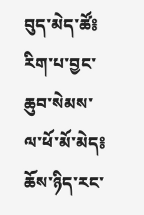བུད་མེད་ཚོ༔ རིག་པ་བྱང་ཆུབ་སེམས་ལ་ཕོ་མོ་མེད༔ ཆོས་ཉིད་རང་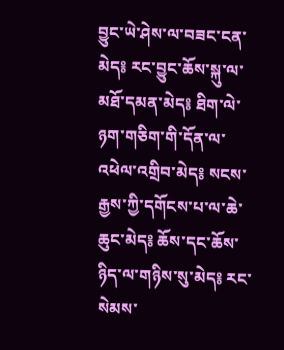བྱུང་ཡེ་ཤེས་ལ་བཟང་ངན་མེད༔ རང་བྱུང་ཆོས་སྐུ་ལ་མཐོ་དམན་མེད༔ ཐིག་ལེ་ཉག་གཅིག་གི་དོན་ལ་འཕེལ་འགྲིབ་མེད༔ སངས་རྒྱས་ཀྱི་དགོངས་པ་ལ་ཆེ་ཆུང་མེད༔ ཆོས་དང་ཆོས་ཉིད་ལ་གཉིས་སུ་མེད༔ རང་སེམས་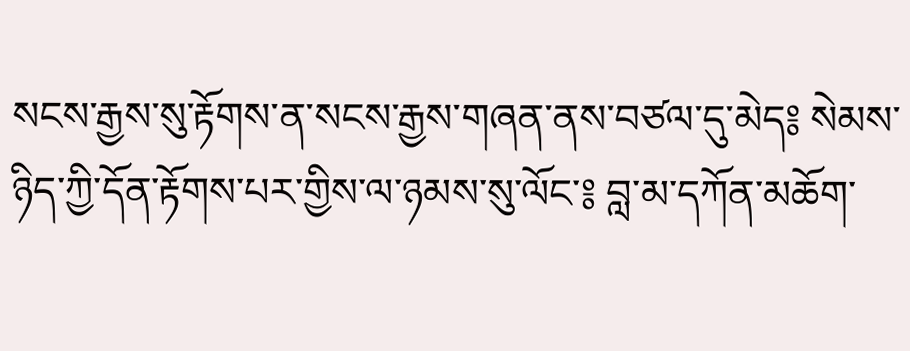སངས་རྒྱས་སུ་རྟོགས་ན་སངས་རྒྱས་གཞན་ནས་བཙལ་དུ་མེད༔ སེམས་ཉིད་ཀྱི་དོན་རྟོགས་པར་གྱིས་ལ་ཉམས་སུ་ལོང་༔ བླ་མ་དཀོན་མཆོག་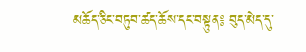མཆོད་ཅིང་བཏུབ་ཚད་ཆོས་དང་བསྟུན༔ བུད་མེད་དུ་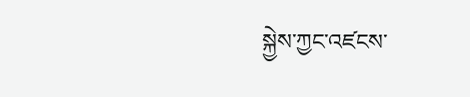སྐྱེས་ཀྱང་འཛངས་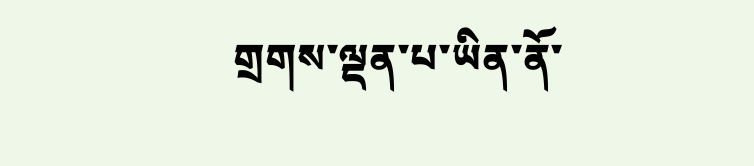གྲགས་ལྡན་པ་ཡིན་ནོ་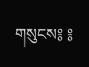གསུངས༔ ༔